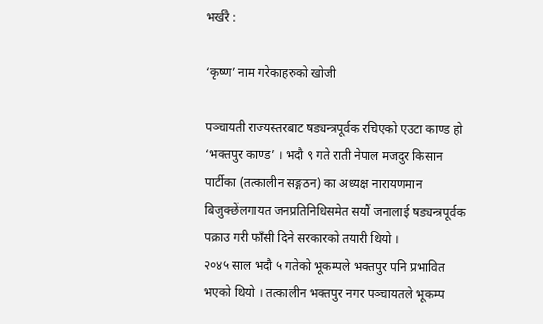भर्खरै :

‘कृष्ण’ नाम गरेकाहरुको खोजी

पञ्चायती राज्यस्तरबाट षड्यन्त्रपूर्वक रचिएको एउटा काण्ड हो ‘भक्तपुर काण्ड’ । भदौ ९ गते राती नेपाल मजदुर किसान पार्टीका (तत्कालीन सङ्गठन) का अध्यक्ष नारायणमान बिजुक्छेंलगायत जनप्रतिनिधिसमेत सयौं जनालाई षड्यन्त्रपूर्वक पक्राउ गरी फाँसी दिने सरकारको तयारी थियो ।
२०४५ साल भदौ ५ गतेको भूकम्पले भक्तपुर पनि प्रभावित भएको थियो । तत्कालीन भक्तपुर नगर पञ्चायतले भूकम्प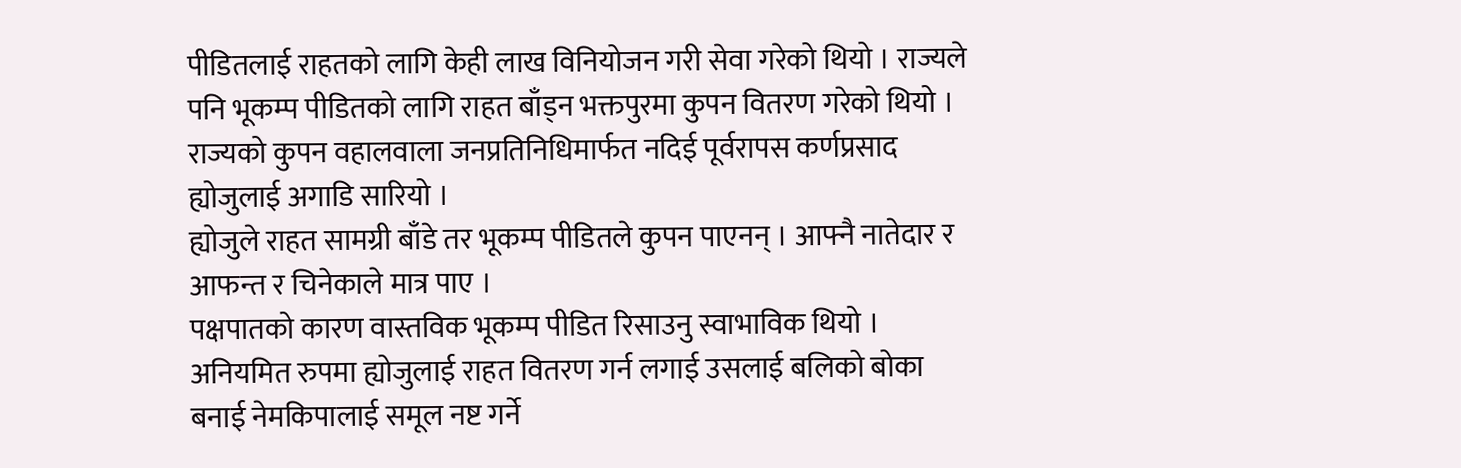पीडितलाई राहतको लागि केही लाख विनियोजन गरी सेवा गरेको थियो । राज्यले पनि भूकम्प पीडितको लागि राहत बाँड्न भक्तपुरमा कुपन वितरण गरेको थियो । राज्यको कुपन वहालवाला जनप्रतिनिधिमार्फत नदिई पूर्वरापस कर्णप्रसाद ह्योजुलाई अगाडि सारियो ।
ह्योजुले राहत सामग्री बाँडे तर भूकम्प पीडितले कुपन पाएनन् । आफ्नै नातेदार र आफन्त र चिनेकाले मात्र पाए ।
पक्षपातको कारण वास्तविक भूकम्प पीडित रिसाउनु स्वाभाविक थियो । अनियमित रुपमा ह्योजुलाई राहत वितरण गर्न लगाई उसलाई बलिको बोका बनाई नेमकिपालाई समूल नष्ट गर्ने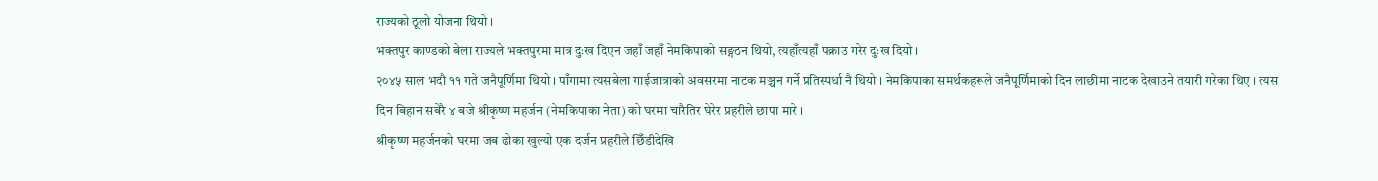राज्यको ठूलो योजना थियो ।
भक्तपुर काण्डको बेला राज्यले भक्तपुरमा मात्र दुःख दिएन जहाँ जहाँ नेमकिपाको सङ्गठन थियो, त्यहाँत्यहाँ पक्राउ गरेर दुःख दियो ।
२०४५ साल भदौ ११ गते जनैपूर्णिमा थियो । पाँगामा त्यसबेला गाईजात्राको अवसरमा नाटक मञ्चन गर्ने प्रतिस्पर्धा नै थियो । नेमकिपाका समर्थकहरूले जनैपूर्णिमाको दिन लाछीमा नाटक देखाउने तयारी गरेका थिए । त्यस दिन बिहान सबेरै ४ बजे श्रीकृष्ण महर्जन (नेमकिपाका नेता) को घरमा चारैतिर घेरेर प्रहरीले छापा मारे ।
श्रीकृष्ण महर्जनको घरमा जब ढोका खुल्यो एक दर्जन प्रहरीले छिँडीदेखि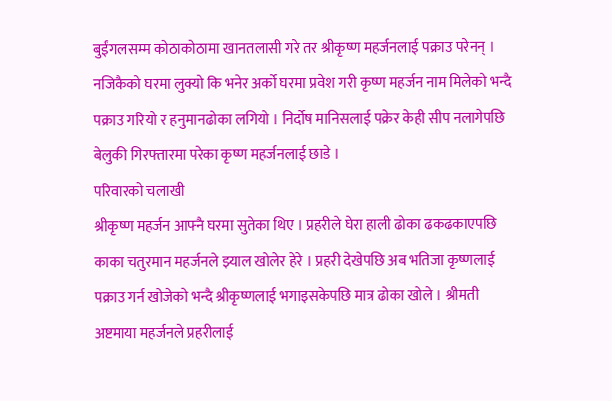बुईंगलसम्म कोठाकोठामा खानतलासी गरे तर श्रीकृष्ण महर्जनलाई पक्राउ परेनन् । नजिकैको घरमा लुक्यो कि भनेर अर्को घरमा प्रवेश गरी कृष्ण महर्जन नाम मिलेको भन्दै पक्राउ गरियो र हनुमानढोका लगियो । निर्दोष मानिसलाई पक्रेर केही सीप नलागेपछि बेलुकी गिरफ्तारमा परेका कृष्ण महर्जनलाई छाडे ।
परिवारको चलाखी
श्रीकृष्ण महर्जन आफ्नै घरमा सुतेका थिए । प्रहरीले घेरा हाली ढोका ढकढकाएपछि काका चतुरमान महर्जनले झ्याल खोलेर हेरे । प्रहरी देखेपछि अब भतिजा कृष्णलाई पक्राउ गर्न खोजेको भन्दै श्रीकृष्णलाई भगाइसकेपछि मात्र ढोका खोले । श्रीमती अष्टमाया महर्जनले प्रहरीलाई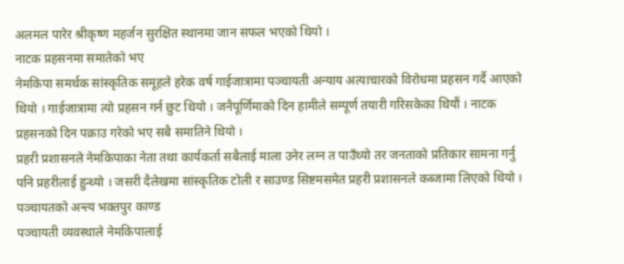अलमल पारेर श्रीकृष्ण महर्जन सुरक्षित स्थानमा जान सफल भएको थियो ।
नाटक प्रहसनमा समातेको भए
नेमकिपा समर्थक सांस्कृतिक समूहले हरेक वर्ष गाईजात्रामा पञ्चायती अन्याय अत्याचारको विरोधमा प्रहसन गर्दै आएको थियो । गाईजात्रामा त्यो प्रहसन गर्न छुट थियो । जनैपूर्णिमाको दिन हामीले सम्पूर्ण तयारी गरिसकेका थियौं । नाटक प्रहसनको दिन पक्राउ गरेको भए सबै समातिने थियो ।
प्रहरी प्रशासनले नेमकिपाका नेता तथा कार्यकर्ता सबैलाई माला उनेर लग्न त पाउँथ्यो तर जनताको प्रतिकार सामना गर्नु पनि प्रहरीलाई हुन्थ्यो । जसरी दैलेखमा सांस्कृतिक टोली र साउण्ड सिष्टमसमेत प्रहरी प्रशासनले कब्जामा लिएको थियो ।
पञ्चायतको अन्त्य भक्तपुर काण्ड
पञ्चायती व्यवस्थाले नेमकिपालाई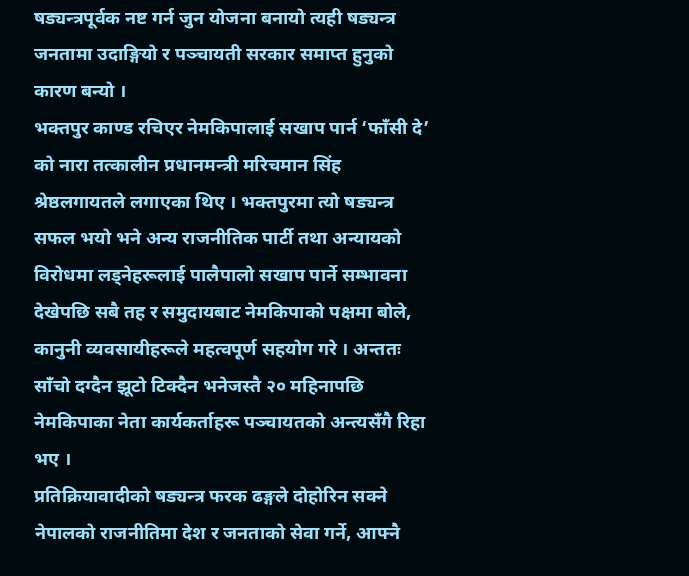षड्यन्त्रपूर्वक नष्ट गर्न जुन योजना बनायो त्यही षड्यन्त्र जनतामा उदाङ्गियो र पञ्चायती सरकार समाप्त हुनुको कारण बन्यो ।
भक्तपुर काण्ड रचिएर नेमकिपालाई सखाप पार्न ‘फाँसी दे’ को नारा तत्कालीन प्रधानमन्त्री मरिचमान सिंह श्रेष्ठलगायतले लगाएका थिए । भक्तपुरमा त्यो षड्यन्त्र सफल भयो भने अन्य राजनीतिक पार्टी तथा अन्यायको विरोधमा लड्नेहरूलाई पालैपालो सखाप पार्ने सम्भावना देखेपछि सबै तह र समुदायबाट नेमकिपाको पक्षमा बोले, कानुनी व्यवसायीहरूले महत्वपूर्ण सहयोग गरे । अन्ततः साँचो दग्दैन झूटो टिक्दैन भनेजस्तै २० महिनापछि नेमकिपाका नेता कार्यकर्ताहरू पञ्चायतको अन्त्यसँगै रिहा भए ।
प्रतिक्रियावादीको षड्यन्त्र फरक ढङ्गले दोहोरिन सक्ने
नेपालको राजनीतिमा देश र जनताको सेवा गर्ने, आफ्नै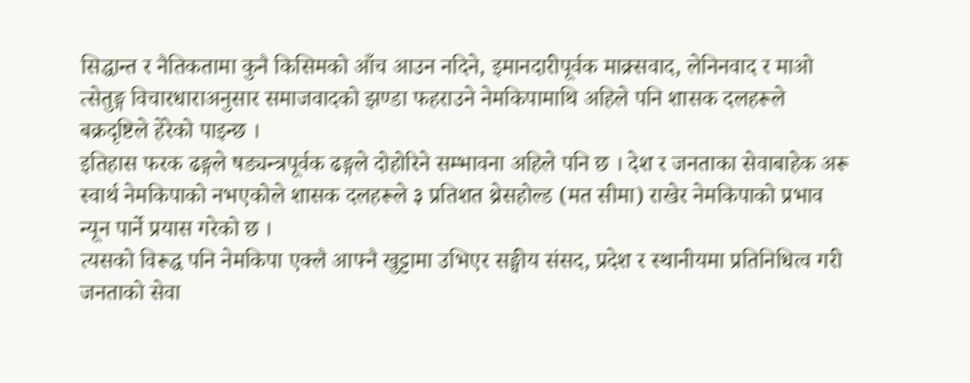सिद्धान्त र नैतिकतामा कुनै किसिमको आँच आउन नदिने, इमानदारीपूर्वक माक्र्सवाद, लेनिनवाद र माओ त्सेतुङ्ग विचारधाराअनुसार समाजवादको झण्डा फहराउने नेमकिपामाथि अहिले पनि शासक दलहरूले बक्रदृष्टिले हेरेको पाइन्छ ।
इतिहास फरक ढङ्गले षड्यन्त्रपूर्वक ढङ्गले दोहोरिने सम्भावना अहिले पनि छ । देश र जनताका सेवाबाहेक अरू स्वार्थ नेमकिपाको नभएकोले शासक दलहरूले ३ प्रतिशत थ्रेसहोल्ड (मत सीमा) राखेर नेमकिपाको प्रभाव न्यून पार्ने प्रयास गरेको छ ।
त्यसको विरूद्ध पनि नेमकिपा एक्लै आफ्नै खुट्टामा उभिएर सङ्घीय संसद, प्रदेश र स्थानीयमा प्रतिनिधित्व गरी जनताको सेवा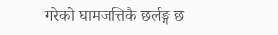गरेको घामजत्तिकै छर्लङ्ग छ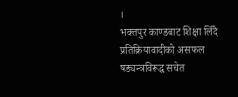।
भक्तपुर काण्डबाट शिक्षा लिँदै प्रतिक्रियावादीको असफल षड्यन्त्रविरूद्ध सचेत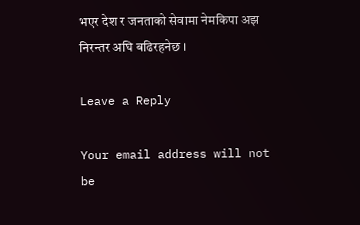भएर देश र जनताको सेवामा नेमकिपा अझ निरन्तर अघि बढिरहनेछ ।

Leave a Reply

Your email address will not be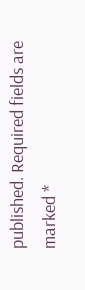published. Required fields are marked *